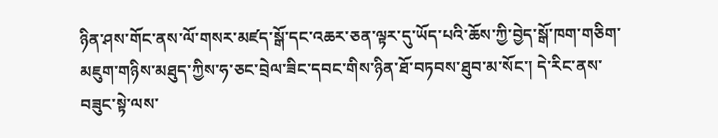ཉིན་ཤས་གོང་ནས་ལོ་གསར་མཛད་སྒོ་དང་འཆར་ཅན་ལྟར་དུ་ཡོད་པའི་ཆོས་ཀྱི་བྱེད་སྒོ་ཁག་གཅིག་མཇུག་གཉིས་མཐུད་ཀྱིས་ཧ་ཅང་བྲེལ་ཟིང་དབང་གིས་ཉིན་ཐོ་བཏབས་ཐུབ་མ་སོང་། དེ་རིང་ནས་བཟུང་སྟེ་ལས་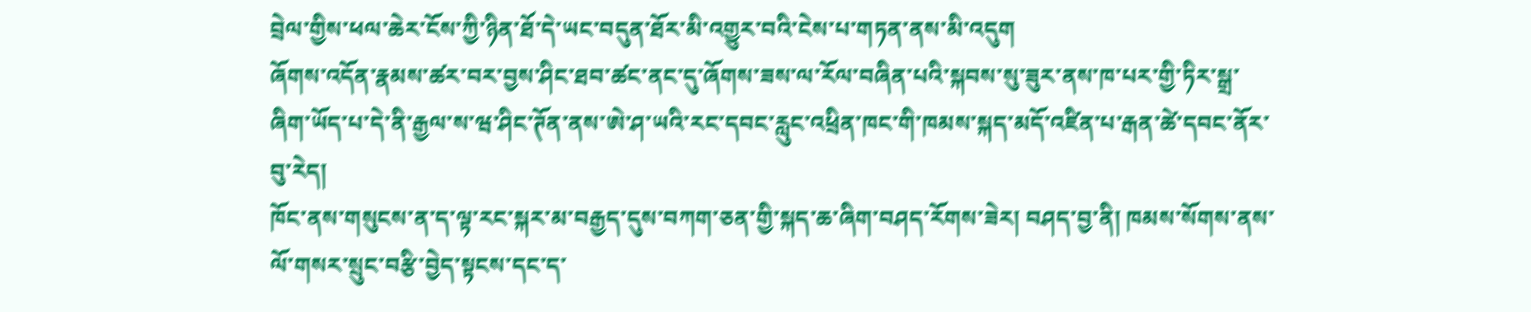བྲེལ་གྱིས་ཕལ་ཆེར་ངོས་ཀྱི་ཉིན་ཐོ་དེ་ཡང་བདུན་ཐོར་མི་འགྱུར་བའི་ངེས་པ་གཏན་ནས་མི་འདུག
ཞོགས་འདོན་རྣམས་ཚར་བར་བྱས་ཤིང་ཐབ་ཚང་ནང་དུ་ཞོགས་ཟས་ལ་རོལ་བཞིན་པའི་སྐབས་སུ་ཟུར་ནས་ཁ་པར་གྱི་ཏིར་སྒྲ་ཞིག་ཡོད་པ་དེ་ནི་རྒྱལ་ས་ཝ་ཤིང་ཊོན་ནས་ཨེ་ཤ་ཡའི་རང་དབང་རླུང་འཕྲིན་ཁང་གི་ཁམས་སྐད་མདོ་འཛིན་པ་རྒན་ཚེ་དབང་ནོར་བུ་རེད།
ཁོང་ནས་གསུངས་ན་ད་ལྟ་རང་སྐར་མ་བརྒྱད་དུས་བཀག་ཅན་གྱི་སྐད་ཆ་ཞིག་བཤད་རོགས་ཟེར། བཤད་བྱ་ནི། ཁམས་སོགས་ནས་ལོ་གསར་སྲུང་བརྩི་བྱེད་སྟངས་དང་ད་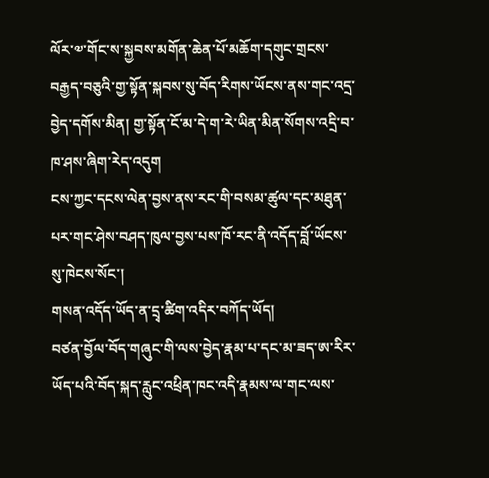ལོར་༧་གོང་ས་སྐྱབས་མགོན་ཆེན་པོ་མཆོག་དགུང་གྲངས་བརྒྱད་བཅུའི་གྱ་སྟོན་སྐབས་སུ་བོད་རིགས་ཡོངས་ནས་གང་འདྲ་བྱེད་དགོས་མིན། གྱ་སྟོན་ངོ་མ་དེ་ག་རེ་ཡིན་མིན་སོགས་འདྲི་བ་ཁ་ཤས་ཞིག་རེད་འདུག
ངས་ཀྱང་དངས་ལེན་བྱས་ནས་རང་གི་བསམ་ཚུལ་དང་མཐུན་པར་གང་ཤེས་བཤད་ཁུལ་བྱས་པས་ཁོ་རང་ནི་འདོད་བློ་ཡོངས་སུ་ཁེངས་སོང་།
གསན་འདོད་ཡོད་ན་དྲྭ་ཚིག་འདིར་བཀོད་ཡོད།
བཙན་བྱོལ་བོད་གཞུང་གི་ལས་བྱེད་རྣམ་པ་དང་མ་ཟད་ཨ་རིར་ཡོད་པའི་བོད་སྐད་རླུང་འཕྲིན་ཁང་འདི་རྣམས་ལ་གང་ལས་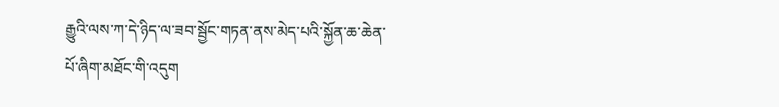རྒྱུའི་ལས་ཀ་དེ་ཉིད་ལ་ཟབ་སྦྱོང་གཏན་ནས་མེད་པའི་སྐྱོན་ཆ་ཆེན་པོ་ཞིག་མཐོང་གི་འདུག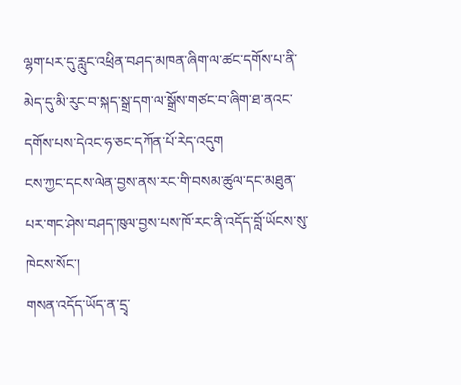ལྷག་པར་དུ་རླུང་འཕྲིན་བཤད་མཁན་ཞིག་ལ་ཚང་དགོས་པ་ནི་མེད་དུ་མི་རུང་བ་སྐད་སྒྲ་དག་ལ་སྒྲོས་གཙང་བ་ཞིག་ཐ་ནའང་དགོས་པས་དེའང་ཧ་ཅང་དཀོན་པོ་རེད་འདུག
ངས་ཀྱང་དངས་ལེན་བྱས་ནས་རང་གི་བསམ་ཚུལ་དང་མཐུན་པར་གང་ཤེས་བཤད་ཁུལ་བྱས་པས་ཁོ་རང་ནི་འདོད་བློ་ཡོངས་སུ་ཁེངས་སོང་།
གསན་འདོད་ཡོད་ན་དྲྭ་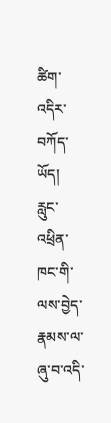ཚིག་འདིར་བཀོད་ཡོད།
རླུང་འཕྲིན་ཁང་གི་ལས་བྱེད་རྣམས་ལ་ཞུ་བ་འདི་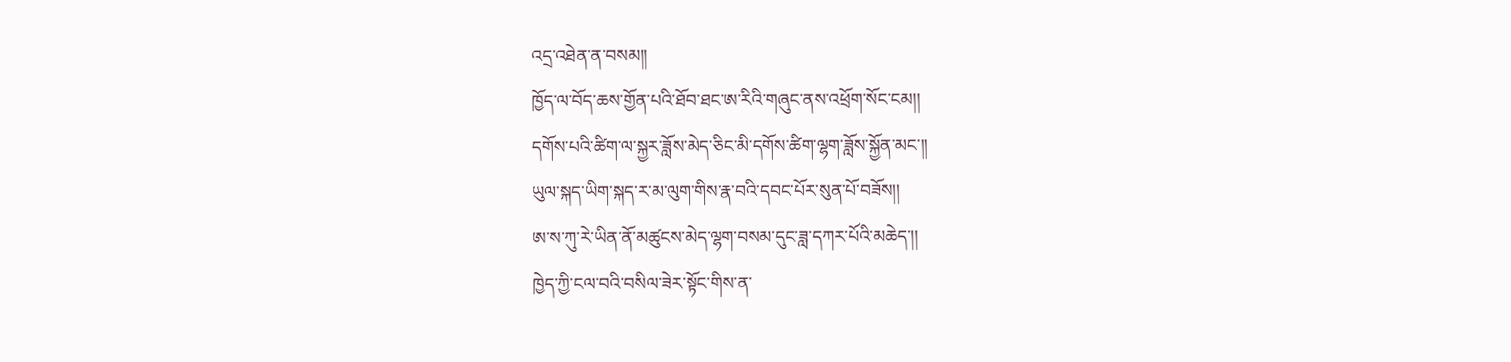འདྲ་འཐེན་ན་བསམ།།
ཁྱོད་ལ་བོད་ཆས་གྱོན་པའི་ཐོབ་ཐང་ཨ་རིའི་གཞུང་ནས་འཕྲོག་སོང་ངམ།།
དགོས་པའི་ཚིག་ལ་སྐྱར་ཟློས་མེད་ཅིང་མི་དགོས་ཚིག་ལྷག་ཟློས་སྐྱོན་མང་།།
ཡུལ་སྐད་ཡིག་སྐད་ར་མ་ལུག་གིས་རྣ་བའི་དབང་པོར་སུན་པོ་བཟོས།།
ཨ་ས་ཀུ་རེ་ཡིན་ནོ་མཚུངས་མེད་ལྷག་བསམ་དུང་ཟླ་དཀར་པོའི་མཆེད་།།
ཁྱེད་ཀྱི་ངལ་བའི་བསིལ་ཟེར་སྟོང་གིས་ན་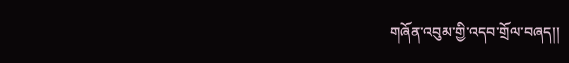གཞོན་འབུམ་གྱི་འདབ་གྲོལ་བཞད།།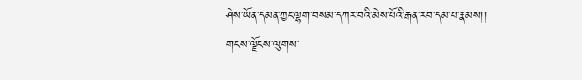ཤེས་ཡོན་དམན་ཀྱང་ལྷག་བསམ་དཀར་བའི་མེས་པོའི་རྒན་རབ་དམ་པ་རྣམས།།
གངས་ལྗོངས་ལུགས་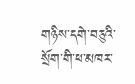གཉིས་དགེ་བཅུའི་སྲོག་གི་ཕ་མཁར་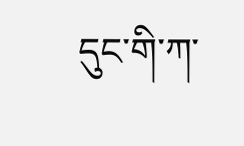དུང་གི་ཀ་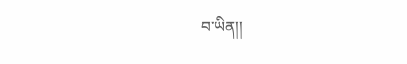བ་ཡིན།།